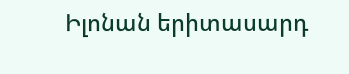Իլոնան երիտասարդ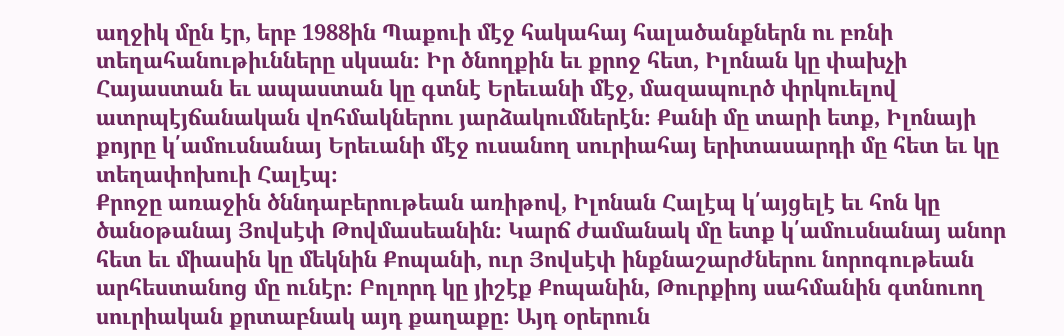աղջիկ մըն էր, երբ 1988ին Պաքուի մէջ հակահայ հալածանքներն ու բռնի տեղահանութիւնները սկսան։ Իր ծնողքին եւ քրոջ հետ, Իլոնան կը փախչի Հայաստան եւ ապաստան կը գտնէ Երեւանի մէջ, մազապուրծ փրկուելով ատրպէյճանական վոհմակներու յարձակումներէն։ Քանի մը տարի ետք, Իլոնայի քոյրը կ՛ամուսնանայ Երեւանի մէջ ուսանող սուրիահայ երիտասարդի մը հետ եւ կը տեղափոխուի Հալէպ։
Քրոջը առաջին ծննդաբերութեան առիթով, Իլոնան Հալէպ կ՛այցելէ եւ հոն կը ծանօթանայ Յովսէփ Թովմասեանին։ Կարճ ժամանակ մը ետք կ՛ամուսնանայ անոր հետ եւ միասին կը մեկնին Քոպանի, ուր Յովսէփ ինքնաշարժներու նորոգութեան արհեստանոց մը ունէր։ Բոլորդ կը յիշէք Քոպանին, Թուրքիոյ սահմանին գտնուող սուրիական քրտաբնակ այդ քաղաքը։ Այդ օրերուն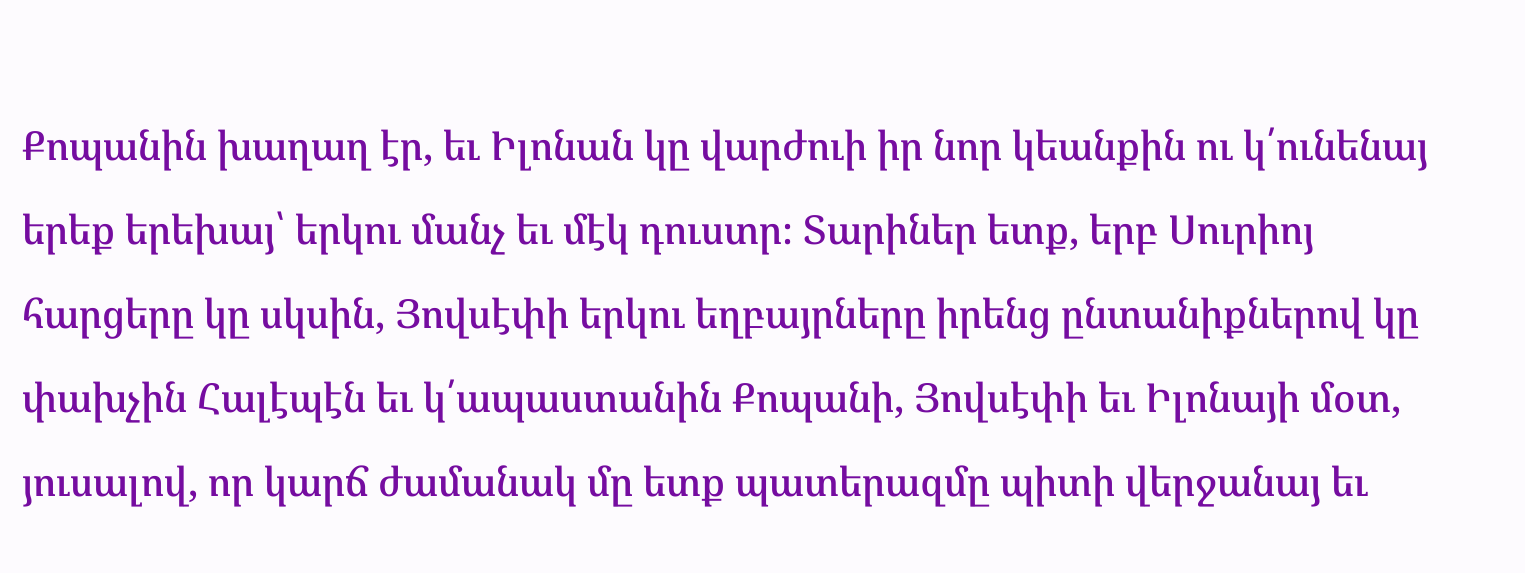Քոպանին խաղաղ էր, եւ Իլոնան կը վարժուի իր նոր կեանքին ու կ՛ունենայ երեք երեխայ՝ երկու մանչ եւ մէկ դուստր։ Տարիներ ետք, երբ Սուրիոյ հարցերը կը սկսին, Յովսէփի երկու եղբայրները իրենց ընտանիքներով կը փախչին Հալէպէն եւ կ՛ապաստանին Քոպանի, Յովսէփի եւ Իլոնայի մօտ, յուսալով, որ կարճ ժամանակ մը ետք պատերազմը պիտի վերջանայ եւ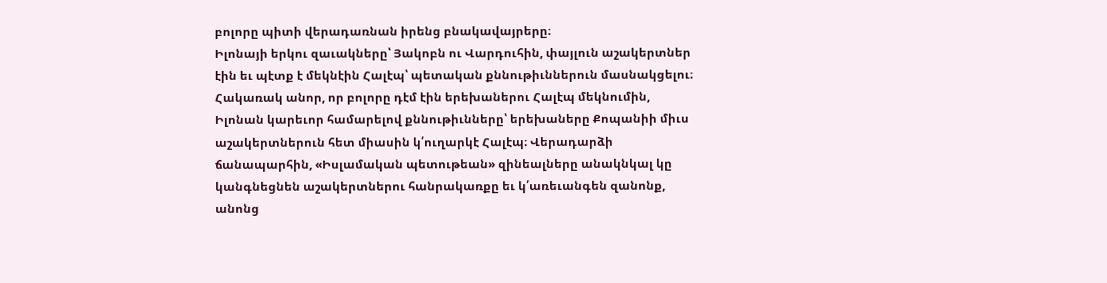բոլորը պիտի վերադառնան իրենց բնակավայրերը։
Իլոնայի երկու զաւակները՝ Յակոբն ու Վարդուհին, փայլուն աշակերտներ էին եւ պէտք է մեկնէին Հալէպ՝ պետական քննութիւններուն մասնակցելու։ Հակառակ անոր, որ բոլորը դէմ էին երեխաներու Հալէպ մեկնումին, Իլոնան կարեւոր համարելով քննութիւնները՝ երեխաները Քոպանիի միւս աշակերտներուն հետ միասին կ՛ուղարկէ Հալէպ։ Վերադարձի ճանապարհին, «Իսլամական պետութեան» զինեալները անակնկալ կը կանգնեցնեն աշակերտներու հանրակառքը եւ կ՛առեւանգեն զանոնք, անոնց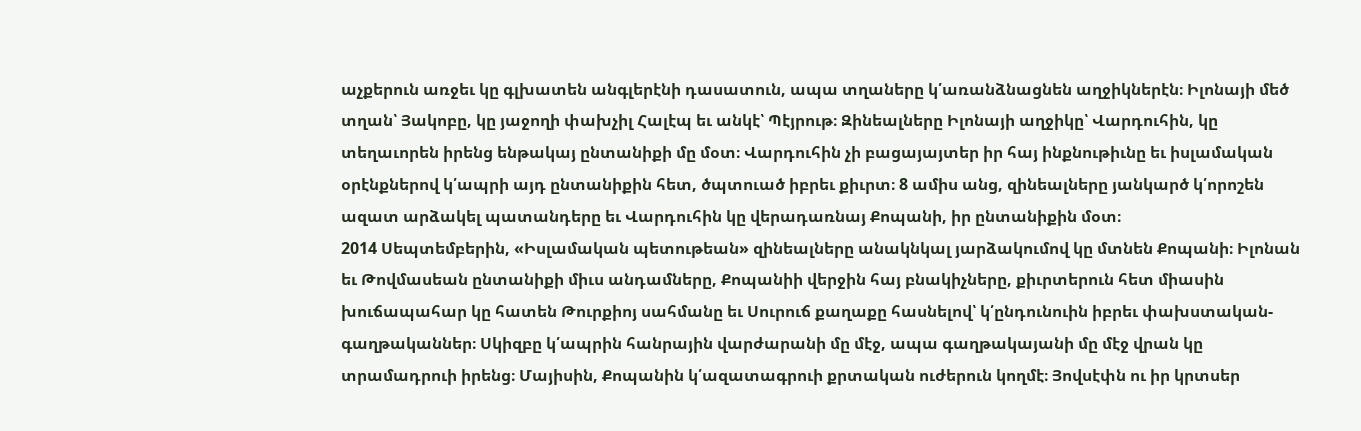աչքերուն առջեւ կը գլխատեն անգլերէնի դասատուն, ապա տղաները կ՛առանձնացնեն աղջիկներէն։ Իլոնայի մեծ տղան՝ Յակոբը, կը յաջողի փախչիլ Հալէպ եւ անկէ՝ Պէյրութ։ Զինեալները Իլոնայի աղջիկը՝ Վարդուհին, կը տեղաւորեն իրենց ենթակայ ընտանիքի մը մօտ։ Վարդուհին չի բացայայտեր իր հայ ինքնութիւնը եւ իսլամական օրէնքներով կ՛ապրի այդ ընտանիքին հետ, ծպտուած իբրեւ քիւրտ։ 8 ամիս անց, զինեալները յանկարծ կ՛որոշեն ազատ արձակել պատանդերը եւ Վարդուհին կը վերադառնայ Քոպանի, իր ընտանիքին մօտ։
2014 Սեպտեմբերին, «Իսլամական պետութեան» զինեալները անակնկալ յարձակումով կը մտնեն Քոպանի։ Իլոնան եւ Թովմասեան ընտանիքի միւս անդամները, Քոպանիի վերջին հայ բնակիչները, քիւրտերուն հետ միասին խուճապահար կը հատեն Թուրքիոյ սահմանը եւ Սուրուճ քաղաքը հասնելով՝ կ՛ընդունուին իբրեւ փախստական-գաղթականներ։ Սկիզբը կ՛ապրին հանրային վարժարանի մը մէջ, ապա գաղթակայանի մը մէջ վրան կը տրամադրուի իրենց։ Մայիսին, Քոպանին կ՛ազատագրուի քրտական ուժերուն կողմէ։ Յովսէփն ու իր կրտսեր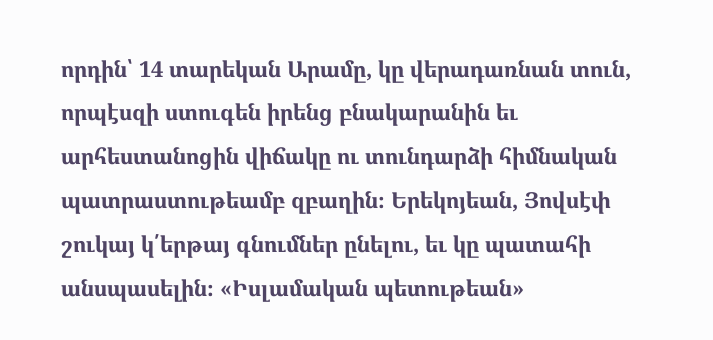որդին՝ 14 տարեկան Արամը, կը վերադառնան տուն, որպէսզի ստուգեն իրենց բնակարանին եւ արհեստանոցին վիճակը ու տունդարձի հիմնական պատրաստութեամբ զբաղին։ Երեկոյեան, Յովսէփ շուկայ կ՛երթայ գնումներ ընելու, եւ կը պատահի անսպասելին։ «Իսլամական պետութեան»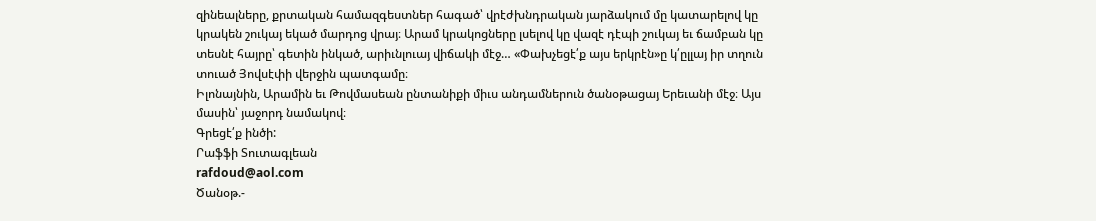զինեալները, քրտական համազգեստներ հագած՝ վրէժխնդրական յարձակում մը կատարելով կը կրակեն շուկայ եկած մարդոց վրայ։ Արամ կրակոցները լսելով կը վազէ դէպի շուկայ եւ ճամբան կը տեսնէ հայրը՝ գետին ինկած, արիւնլուայ վիճակի մէջ… «Փախչեցէ՛ք այս երկրէն»ը կ՛ըլլայ իր տղուն տուած Յովսէփի վերջին պատգամը։
Իլոնայնին, Արամին եւ Թովմասեան ընտանիքի միւս անդամներուն ծանօթացայ Երեւանի մէջ։ Այս մասին՝ յաջորդ նամակով։
Գրեցէ՛ք ինծի:
Րաֆֆի Տուտագլեան
rafdoud@aol.com
Ծանօթ.-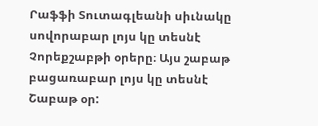Րաֆֆի Տուտագլեանի սիւնակը սովորաբար լոյս կը տեսնէ Չորեքշաբթի օրերը։ Այս շաբաթ բացառաբար լոյս կը տեսնէ Շաբաթ օր: